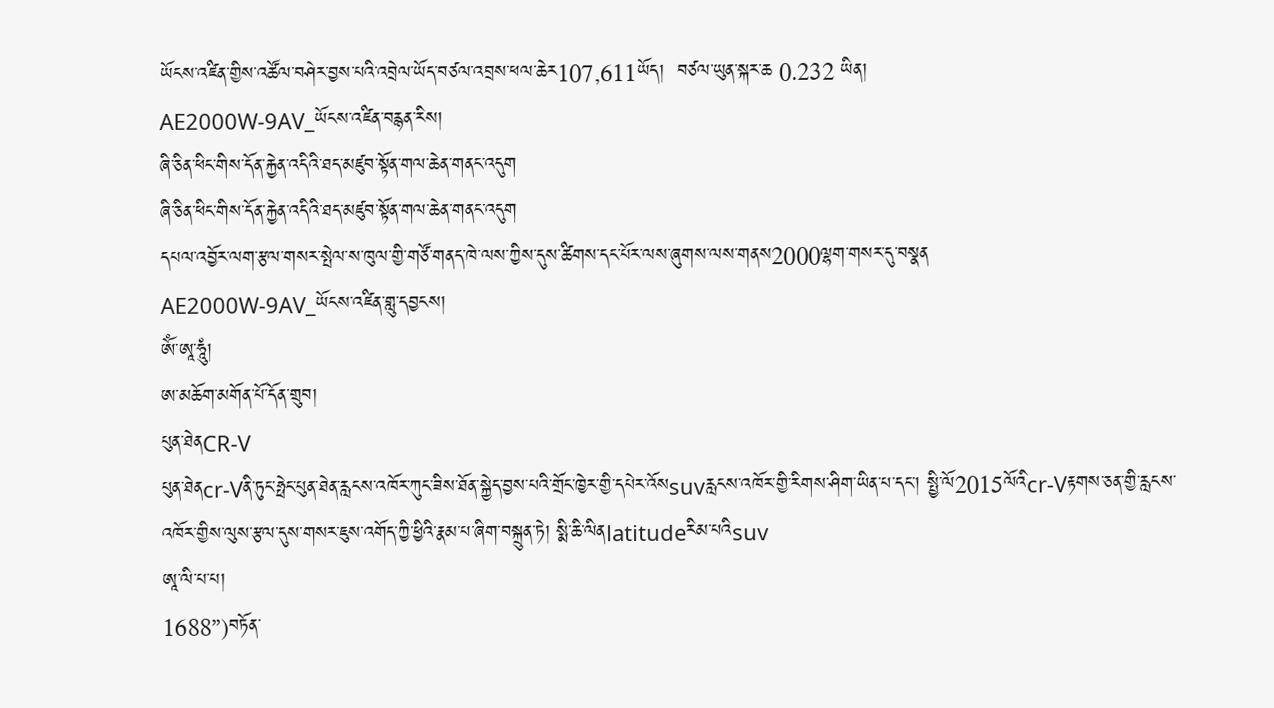ཡོངས་འཛིན་གྱིས་འཚོལ་བཤེར་བྱས་པའི་འབྲེལ་ཡོད་བཙལ་འབྲས་ཕལ་ཆེར107,611ཡོད།  བཙལ་ཡུན་སྐར་ཆ 0.232 ཡིན།
AE2000W-9AV_ཡོངས་འཛིན་བརྙན་རིས།
ཞི་ཅིན་ཕིང་གིས་དོན་རྐྱེན་འདིའི་ཐད་མཛུབ་སྟོན་གལ་ཆེན་གནང་འདུག
ཞི་ཅིན་ཕིང་གིས་དོན་རྐྱེན་འདིའི་ཐད་མཛུབ་སྟོན་གལ་ཆེན་གནང་འདུག
དཔལ་འབྱོར་ལག་རྩལ་གསར་སྤེལ་ས་ཁུལ་གྱི་གཙོ་གནད་ཁེ་ལས་ཀྱིས་དུས་ཚིགས་དང་པོར་ལས་ཞུགས་ལས་གནས2000ལྷག་གསར་དུ་བསྣན
AE2000W-9AV_ཡོངས་འཛིན་གླུ་དབྱངས།
ཨོཾ་ཨཱ་ཧཱུཾ།
ཨ་མཆོག་མགོན་པོ་དོན་གྲུབ།
པུན་ཐེནCR-V
པུན་ཐེནcr-Vནི་ཏུང་ཧྥེང་པུན་ཐེན་རླངས་འཁོར་ཀུང་ཟིས་ཐོན་སྐྱེད་བྱས་པའི་གྲོང་ཁྱེར་གྱི་དཔེར་འོསsuvརླངས་འཁོར་གྱི་རིགས་ཤིག་ཡིན་པ་དང་། སྤྱི་ལོ2015ལོའིcr-Vརྟགས་ཅན་གྱི་རླངས་འཁོར་གྱིས་ལུས་རྩལ་དུས་གསར་ཇུས་འགོད་ཀྱི་ཕྱིའི་རྣམ་པ་ཞིག་བསྐྲུན་ཏེ། སྨི་ཆི་ལིནlatitudeརིམ་པའིsuv
ཨཱ་ལི་པ་པ།
1688”)བཏོན་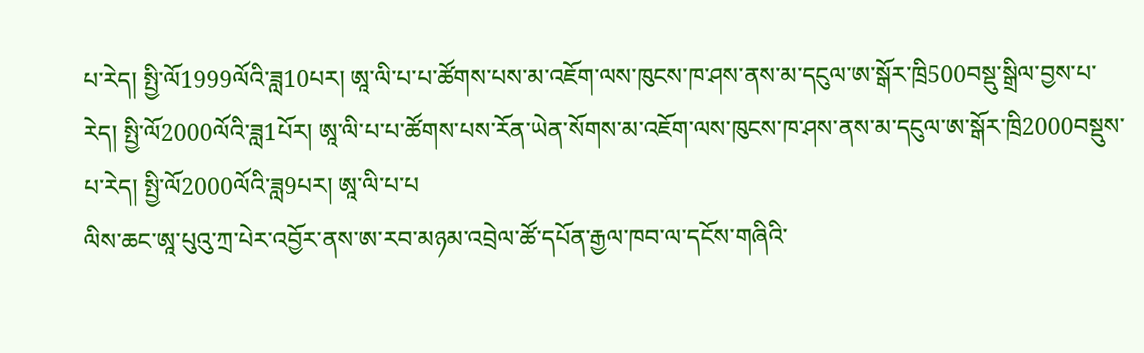པ་རེད། སྤྱི་ལོ1999ལོའི་ཟླ10པར། ཨཱ་ལི་པ་པ་ཚོགས་པས་མ་འཇོག་ལས་ཁུངས་ཁ་ཤས་ནས་མ་དངུལ་ཨ་སྒོར་ཁྲི500བསྡུ་སྒྲིལ་བྱས་པ་རེད། སྤྱི་ལོ2000ལོའི་ཟླ1པོར། ཨཱ་ལི་པ་པ་ཚོགས་པས་རོན་ཡེན་སོགས་མ་འཇོག་ལས་ཁུངས་ཁ་ཤས་ནས་མ་དངུལ་ཨ་སྒོར་ཁྲི2000བསྡུས་པ་རེད། སྤྱི་ལོ2000ལོའི་ཟླ9པར། ཨཱ་ལི་པ་པ
ལིས་ཆང་ཨཱ་པུའུ་ཀྲ་པེར་འབྱོར་ནས་ཨ་རབ་མཉམ་འབྲེལ་ཚོ་དཔོན་རྒྱལ་ཁབ་ལ་དངོས་གཞིའི་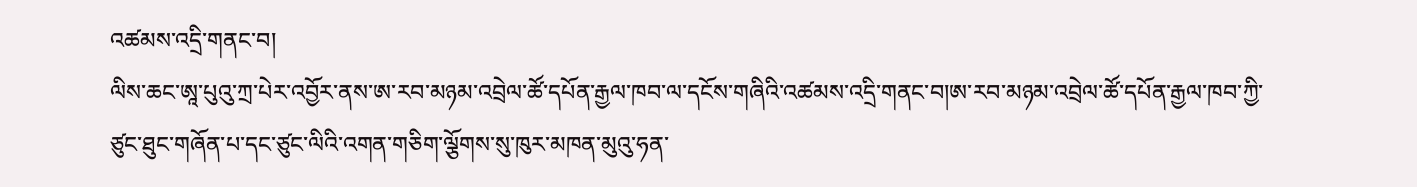འཚམས་འདྲི་གནང་བ།
ལིས་ཆང་ཨཱ་པུའུ་ཀྲ་པེར་འབྱོར་ནས་ཨ་རབ་མཉམ་འབྲེལ་ཚོ་དཔོན་རྒྱལ་ཁབ་ལ་དངོས་གཞིའི་འཚམས་འདྲི་གནང་བ།ཨ་རབ་མཉམ་འབྲེལ་ཚོ་དཔོན་རྒྱལ་ཁབ་ཀྱི་ཙུང་ཐུང་གཞོན་པ་དང་ཙུང་ལིའི་འགན་གཅིག་ལྕོགས་སུ་ཁུར་མཁན་མུའུ་ཧན་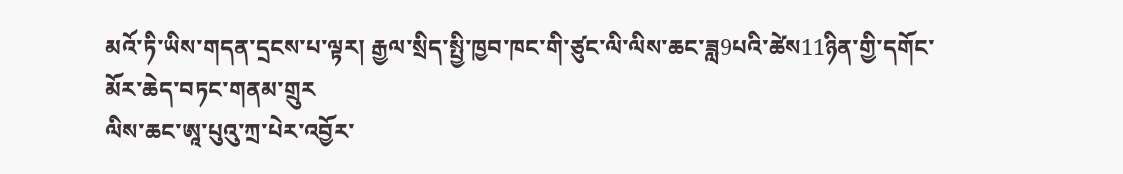མའོ་ཏི་ཡིས་གདན་དྲངས་པ་ལྟར། རྒྱལ་སྲིད་སྤྱི་ཁྱབ་ཁང་གི་ཙུང་ལི་ལིས་ཆང་ཟླ9པའི་ཚེས11ཉིན་གྱི་དགོང་མོར་ཆེད་བཏང་གནམ་གྲུར
ལིས་ཆང་ཨཱ་པུའུ་ཀྲ་པེར་འབྱོར་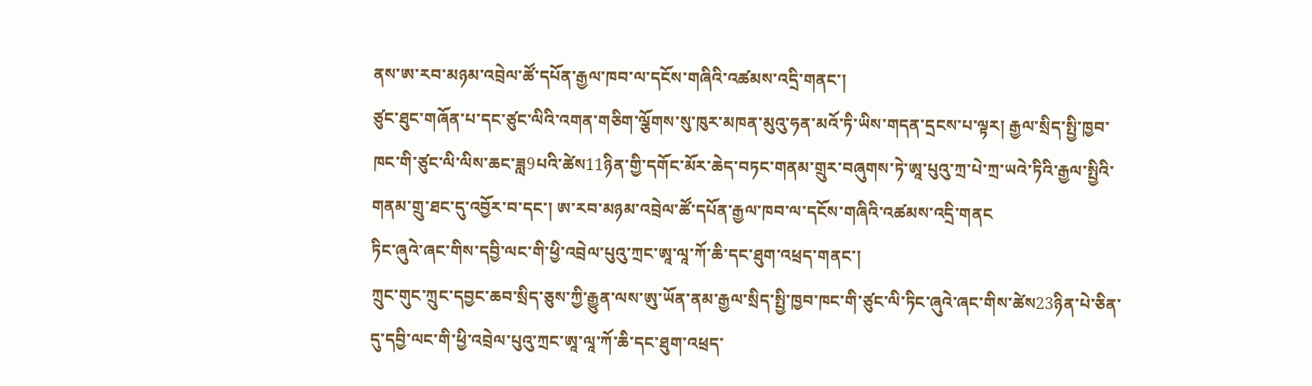ནས་ཨ་རབ་མཉམ་འབྲེལ་ཚོ་དཔོན་རྒྱལ་ཁབ་ལ་དངོས་གཞིའི་འཚམས་འདྲི་གནང་།
ཙུང་ཐུང་གཞོན་པ་དང་ཙུང་ལིའི་འགན་གཅིག་ལྕོགས་སུ་ཁུར་མཁན་མུའུ་ཧན་མའོ་ཏི་ཡིས་གདན་དྲངས་པ་ལྟར། རྒྱལ་སྲིད་སྤྱི་ཁྱབ་ཁང་གི་ཙུང་ལི་ལིས་ཆང་ཟླ9པའི་ཚེས11ཉིན་གྱི་དགོང་མོར་ཆེད་བཏང་གནམ་གྲུར་བཞུགས་ཏེ་ཨཱ་པུའུ་ཀྲ་པེ་ཀྲ་ཡའེ་ཏིའི་རྒྱལ་སྤྱིའི་གནམ་གྲུ་ཐང་དུ་འབྱོར་བ་དང་། ཨ་རབ་མཉམ་འབྲེལ་ཚོ་དཔོན་རྒྱལ་ཁབ་ལ་དངོས་གཞིའི་འཚམས་འདྲི་གནང
ཏིང་ཞུའེ་ཞང་གིས་དབྱི་ལང་གི་ཕྱི་འབྲེལ་པུའུ་ཀྲང་ཨཱ་ལཱ་ཀོ་ཆི་དང་ཐུག་འཕྲད་གནང་།
ཀྲུང་གུང་ཀྲུང་དབྱང་ཆབ་སྲིད་ཅུས་ཀྱི་རྒྱུན་ལས་ཨུ་ཡོན་ནམ་རྒྱལ་སྲིད་སྤྱི་ཁྱབ་ཁང་གི་ཙུང་ལི་ཏིང་ཞུའེ་ཞང་གིས་ཚེས23ཉིན་པེ་ཅིན་དུ་དབྱི་ལང་གི་ཕྱི་འབྲེལ་པུའུ་ཀྲང་ཨཱ་ལཱ་ཀོ་ཆི་དང་ཐུག་འཕྲད་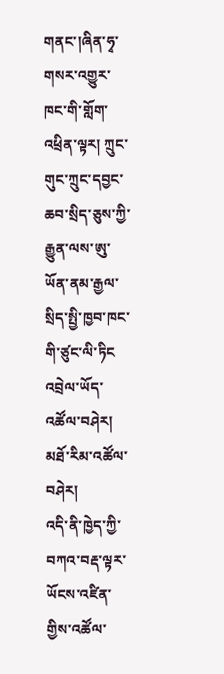གནང་།ཞིན་ཧྭ་གསར་འགྱུར་ཁང་གི་གློག་འཕྲིན་ལྟར། ཀྲུང་གུང་ཀྲུང་དབྱང་ཆབ་སྲིད་ཅུས་ཀྱི་རྒྱུན་ལས་ཨུ་ཡོན་ནམ་རྒྱལ་སྲིད་སྤྱི་ཁྱབ་ཁང་གི་ཙུང་ལི་ཏིང
འབྲེལ་ཡོད་འཚོལ་བཤེར།
མཐོ་རིམ་འཚོལ་བཤེར།
འདི་ནི་ཁྱེད་ཀྱི་བཀའ་བརྡ་ལྟར་ཡོངས་འཛིན་གྱིས་འཚོལ་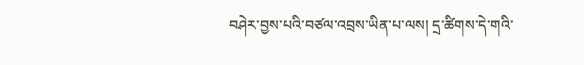བཤེར་བྱས་པའི་བཙལ་འབྲས་ཡིན་པ་ལས། དྲ་ཚིགས་དེ་གའི་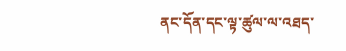ནང་དོན་དང་ལྟ་ཚུལ་ལ་འཐད་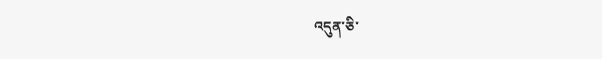འདུན་ཅི་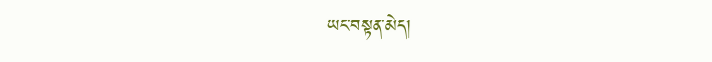ཡང་བསྟན་མེད།